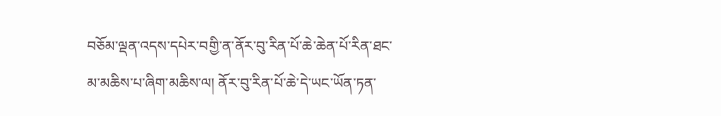བཅོམ་ལྡན་འདས་དཔེར་བགྱི་ན་ནོར་བུ་རིན་པོ་ཆེ་ཆེན་པོ་རིན་ཐང་མ་མཆིས་པ་ཞིག་མཆིས་ལ། ནོར་བུ་རིན་པོ་ཆེ་དེ་ཡང་ཡོན་ཏན་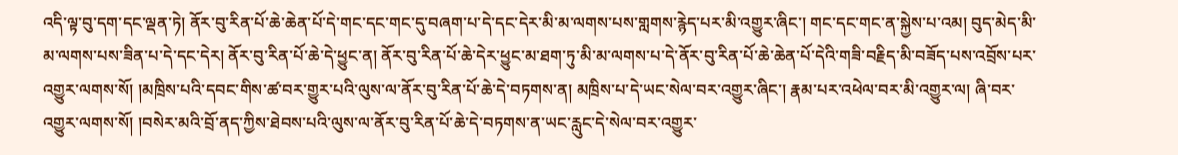འདི་ལྟ་བུ་དག་དང་ལྡན་ཏེ། ནོར་བུ་རིན་པོ་ཆེ་ཆེན་པོ་དེ་གང་དང་གང་དུ་བཞག་པ་དེ་དང་དེར་མི་མ་ལགས་པས་གླགས་རྙེད་པར་མི་འགྱུར་ཞིང་། གང་དང་གང་ན་སྐྱེས་པ་འམ། བུད་མེད་མི་མ་ལགས་པས་ཟིན་པ་དེ་དང་དེར། ནོར་བུ་རིན་པོ་ཆེ་དེ་ཕྱུང་ན། ནོར་བུ་རིན་པོ་ཆེ་དེར་ཕྱུང་མ་ཐག་ཏུ་མི་མ་ལགས་པ་དེ་ནོར་བུ་རིན་པོ་ཆེ་ཆེན་པོ་དེའི་གཟི་བརྗིད་མི་བཟོད་པས་འབྲོས་པར་འགྱུར་ལགས་སོ། །མཁྲིས་པའི་དབང་གིས་ཚ་བར་གྱུར་པའི་ལུས་ལ་ནོར་བུ་རིན་པོ་ཆེ་དེ་བཏགས་ན། མཁྲིས་པ་དེ་ཡང་སེལ་བར་འགྱུར་ཞིང་། རྣམ་པར་འཕེལ་བར་མི་འགྱུར་ལ། ཞི་བར་འགྱུར་ལགས་སོ། །བསེར་མའི་བྲོ་ནད་ཀྱིས་ཐེབས་པའི་ལུས་ལ་ནོར་བུ་རིན་པོ་ཆེ་དེ་བཏགས་ན་ཡང་རླུང་དེ་སེལ་བར་འགྱུར་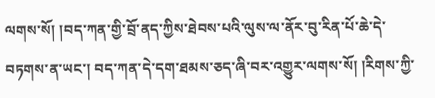ལགས་སོ། །བད་ཀན་གྱི་བྲོ་ནད་ཀྱིས་ཐེབས་པའི་ལུས་ལ་ནོར་བུ་རིན་པོ་ཆེ་དེ་བཏགས་ན་ཡང་། བད་ཀན་དེ་དག་ཐམས་ཅད་ཞི་བར་འགྱུར་ལགས་སོ། །རིགས་ཀྱི་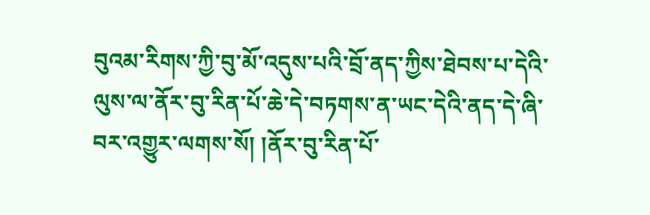བུའམ་རིགས་ཀྱི་བུ་མོ་འདུས་པའི་བྲོ་ནད་ཀྱིས་ཐེབས་པ་དེའི་ལུས་ལ་ནོར་བུ་རིན་པོ་ཆེ་དེ་བཏགས་ན་ཡང་དེའི་ནད་དེ་ཞི་བར་འགྱུར་ལགས་སོ། །ནོར་བུ་རིན་པོ་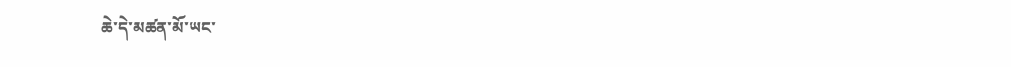ཆེ་དེ་མཚན་མོ་ཡང་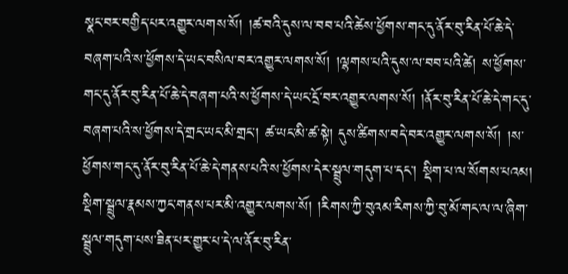སྣང་བར་བགྱིད་པར་འགྱུར་ལགས་སོ། །ཚ་བའི་དུས་ལ་བབ་པའི་ཚེས་ཕྱོགས་གང་དུ་ནོར་བུ་རིན་པོ་ཆེ་དེ་བཞག་པའི་ས་ཕྱོགས་དེ་ཡང་བསིལ་བར་འགྱུར་ལགས་སོ། །ལྷགས་པའི་དུས་ལ་བབ་པའི་ཚེ། ས་ཕྱོགས་གང་དུ་ནོར་བུ་རིན་པོ་ཆེ་དེ་བཞག་པའི་ས་ཕྱོགས་དེ་ཡང་དྲོ་བར་འགྱུར་ལགས་སོ། །ནོར་བུ་རིན་པོ་ཆེ་དེ་གང་དུ་བཞག་པའི་ས་ཕྱོགས་དེ་གྲང་ཡང་མི་གྲང་། ཚ་ཡང་མི་ཚ་སྟེ། དུས་ཚིགས་བདེ་བར་འགྱུར་ལགས་སོ། །ས་ཕྱོགས་གང་དུ་ནོར་བུ་རིན་པོ་ཆེ་དེ་གནས་པའི་ས་ཕྱོགས་དེར་སྦྲུལ་གདུག་པ་དང་། སྡིག་པ་ལ་སོགས་པའམ། སྡིག་སྦྲུལ་རྣམས་ཀྱང་གནས་པར་མི་འགྱུར་ལགས་སོ། །རིགས་ཀྱི་བུའམ་རིགས་ཀྱི་བུ་མོ་གང་ལ་ལ་ཞིག་སྦྲུལ་གདུག་པས་ཟིན་པར་གྱུར་པ་དེ་ལ་ནོར་བུ་རིན་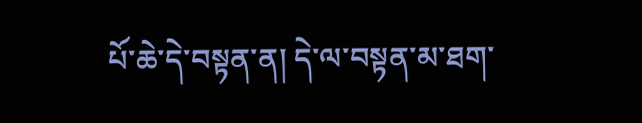པོ་ཆེ་དེ་བསྟན་ན། དེ་ལ་བསྟན་མ་ཐག་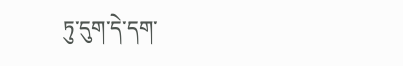ཏུ་དུག་དེ་དག་